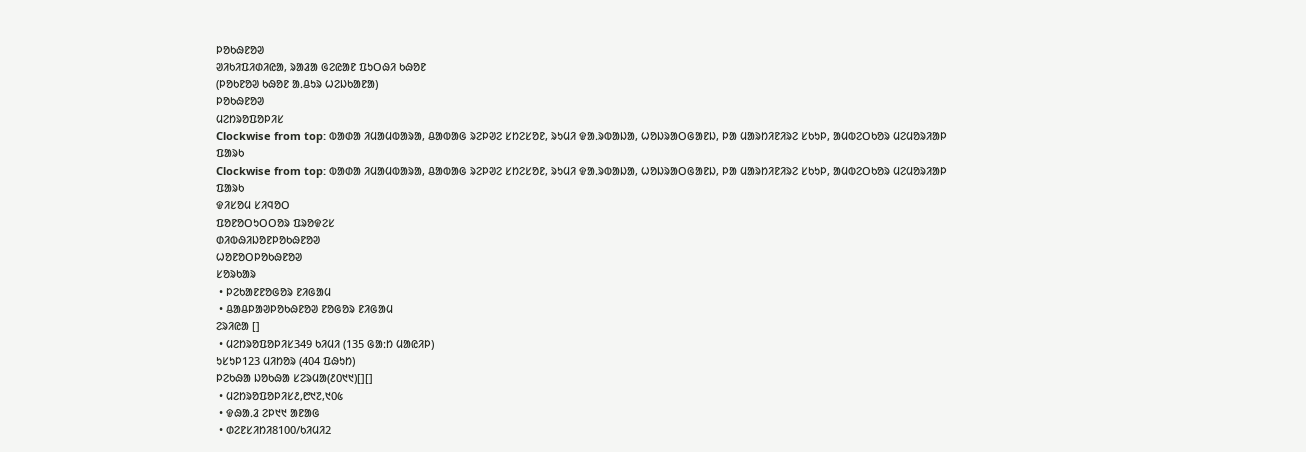ᱞᱚᱠᱷᱱᱚᱣ
ᱣᱤᱠᱤᱯᱤᱰᱤᱭᱟ, ᱨᱟᱲᱟ ᱜᱮᱭᱟᱱ ᱯᱩᱛᱷᱤ ᱠᱷᱚᱱ
(ᱞᱚᱠᱱᱚᱣ ᱠᱷᱚᱱ ᱟᱹᱪᱩᱨ ᱦᱮᱡᱠᱟᱱᱟ)
ᱞᱚᱠᱷᱱᱚᱣ
ᱢᱮᱴᱨᱚᱯᱚᱞᱤᱥ
Clockwise from top: ᱵᱟᱰᱟ ᱤᱢᱟᱢᱵᱟᱨᱟ, ᱪᱟᱵᱟᱜ ᱨᱮᱞᱣᱮ ᱥᱴᱮᱥᱚᱱ, ᱨᱩᱢᱤ ᱫᱟᱹᱨᱵᱟᱡᱟ, ᱦᱚᱡᱨᱟᱛᱜᱟᱱᱡ, ᱞᱟ ᱢᱟᱨᱴᱤᱱᱤᱨᱮ ᱥᱠᱩᱞ, ᱟᱢᱵᱮᱛᱠᱚᱨ ᱢᱮᱢᱚᱨᱤᱟᱞ ᱯᱟᱨᱠ
Clockwise from top: ᱵᱟᱰᱟ ᱤᱢᱟᱢᱵᱟᱨᱟ, ᱪᱟᱵᱟᱜ ᱨᱮᱞᱣᱮ ᱥᱴᱮᱥᱚᱱ, ᱨᱩᱢᱤ ᱫᱟᱹᱨᱵᱟᱡᱟ, ᱦᱚᱡᱨᱟᱛᱜᱟᱱᱡ, ᱞᱟ ᱢᱟᱨᱴᱤᱱᱤᱨᱮ ᱥᱠᱩᱞ, ᱟᱢᱵᱮᱛᱠᱚᱨ ᱢᱮᱢᱚᱨᱤᱟᱞ ᱯᱟᱨᱠ
ᱫᱤᱥᱚᱢ ᱥᱤᱧᱚᱛ
ᱯᱚᱱᱚᱛᱩᱛᱛᱚᱨ ᱯᱨᱚᱫᱮᱥ
ᱰᱤᱵᱷᱤᱡᱚᱱᱞᱚᱠᱷᱱᱚᱣ
ᱦᱚᱱᱚᱛᱞᱚᱠᱷᱱᱚᱣ
ᱥᱚᱨᱠᱟᱨ
 • ᱞᱮᱠᱟᱱᱱᱚᱜᱚᱨ ᱱᱤᱜᱟᱢ
 • ᱪᱟᱪᱞᱟᱣᱞᱚᱠᱷᱱᱚᱣ ᱱᱚᱜᱚᱨ ᱱᱤᱜᱟᱢ
ᱮᱨᱤᱭᱟ []
 • ᱢᱮᱴᱨᱚᱯᱚᱞᱤᱥ349 ᱠᱤᱢᱤ (135 ᱜᱟᱺᱴ ᱢᱟᱭᱤᱞ)
ᱩᱥᱩᱞ123 ᱢᱤᱴᱚᱨ (404 ᱯᱷᱩᱴ)
ᱞᱮᱠᱷᱟ ᱡᱚᱠᱷᱟ ᱥᱮᱨᱢᱟ(᱒᱐᱑᱑)[][]
 • ᱢᱮᱴᱨᱚᱯᱚᱞᱤᱥ᱒,᱘᱑᱗,᱑᱐᱕
 • ᱫᱷᱟᱹᱲ ᱮᱞ᱑᱑ ᱟᱱᱟᱜ
 • ᱰᱮᱱᱥᱤᱴᱤ8100/ᱠᱤᱢᱤ2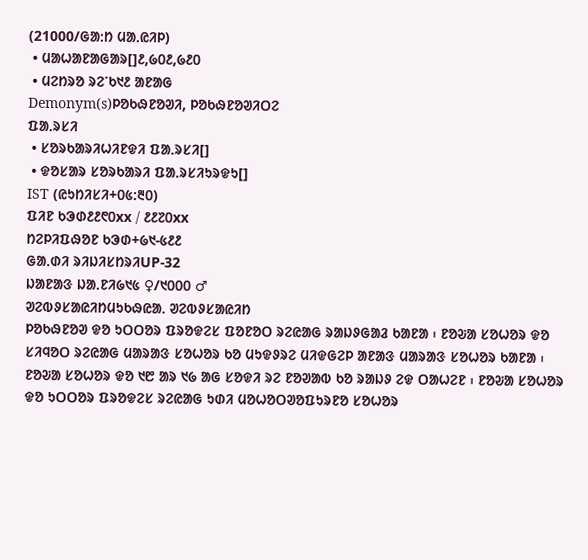(21000/ᱜᱟᱺᱴ ᱢᱟᱹᱭᱤᱞ)
 • ᱢᱟᱦᱟᱱᱟᱜᱟᱨ[]᱒,᱙᱐᱒,᱙᱒᱐
 • ᱢᱮᱴᱨᱚ ᱨᱮᱸᱠ᱑᱒ ᱟᱱᱟᱜ
Demonym(s)ᱞᱚᱠᱷᱱᱚᱣᱤ, ᱞᱚᱠᱷᱱᱚᱣᱤᱛᱮ
ᱯᱟᱹᱨᱥᱤ
 • ᱥᱚᱨᱠᱟᱨᱤᱦᱤᱱᱫᱤ ᱯᱟᱹᱨᱥᱤ[]
 • ᱫᱚᱥᱟᱨ ᱥᱚᱨᱠᱟᱨᱤ ᱯᱟᱹᱨᱥᱤᱩᱨᱫᱩ[]
IST (ᱭᱩᱴᱤᱥᱤ+᱐᱕:᱓᱐)
ᱯᱤᱱ ᱠᱳᱰ᱒᱒᱖᱐xx / ᱒᱒᱗᱐xx
ᱴᱮᱞᱤᱯᱷᱚᱱ ᱠᱳᱰ+᱙᱑-᱕᱒᱒
ᱜᱟᱹᱰᱤ ᱨᱤᱡᱤᱥᱴᱨᱤUP-32
ᱡᱟᱱᱟᱝ ᱡᱟᱹᱱᱤ᱙᱑᱕ ♀/᱑᱐᱐᱐ ♂
ᱣᱮᱵᱽᱥᱟᱭᱤᱴᱢᱩᱠᱷᱭᱟᱹ ᱣᱮᱵᱽᱥᱟᱭᱤᱴ
ᱞᱚᱠᱷᱱᱚᱣ ᱫᱚ ᱩᱛᱛᱚᱨ ᱯᱨᱚᱫᱮᱥ ᱯᱚᱱᱚᱛ ᱨᱮᱭᱟᱜ ᱨᱟᱡᱽᱜᱟᱲ ᱠᱟᱱᱟ ᱾ ᱱᱚᱶᱟ ᱥᱚᱦᱚᱨ ᱫᱚ ᱥᱤᱧᱚᱛ ᱨᱮᱭᱟᱜ ᱢᱟᱨᱟᱝ ᱥᱚᱦᱚᱨ ᱠᱚ ᱢᱩᱫᱽᱨᱮ ᱢᱤᱫᱜᱮᱞ ᱟᱱᱟᱝ ᱢᱟᱨᱟᱝ ᱥᱚᱦᱚᱨ ᱠᱟᱱᱟ ᱾ ᱱᱚᱶᱟ ᱥᱚᱦᱚᱨ ᱫᱚ ᱑᱘ ᱟᱨ ᱑᱙ ᱟᱜ ᱥᱚᱫᱤ ᱨᱮ ᱱᱚᱣᱟᱵ ᱠᱚ ᱨᱟᱡᱽ ᱮᱫ ᱛᱟᱦᱮᱱ ᱾ ᱱᱚᱶᱟ ᱥᱚᱦᱚᱨ ᱫᱚ ᱩᱛᱛᱚᱨ ᱯᱨᱚᱫᱮᱥ ᱨᱮᱭᱟᱜ ᱩᱰᱤ ᱢᱚᱦᱚᱛᱣᱚᱯᱩᱨᱱᱚ ᱥᱚᱦᱚᱨ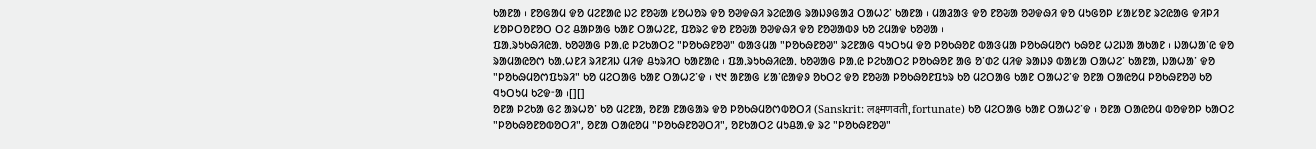ᱠᱟᱱᱟ ᱾ ᱱᱚᱜᱟᱢ ᱫᱚ ᱢᱮᱱᱟᱭ ᱡᱮ ᱱᱚᱶᱟ ᱥᱚᱦᱚᱨ ᱫᱚ ᱚᱣᱫᱷᱤ ᱨᱮᱭᱟᱜ ᱨᱟᱡᱽᱜᱟᱲ ᱛᱟᱦᱮᱸ ᱠᱟᱱᱟ ᱾ ᱢᱟᱲᱟᱝ ᱫᱚ ᱱᱚᱶᱟ ᱚᱣᱫᱷᱤ ᱫᱚ ᱢᱩᱜᱚᱞ ᱥᱟᱥᱚᱱ ᱨᱮᱭᱟᱜ ᱫᱤᱞᱤ ᱥᱚᱞᱛᱚᱱᱚᱛ ᱛᱮ ᱪᱟᱞᱟᱜ ᱠᱟᱱ ᱛᱟᱦᱮᱱ, ᱯᱚᱨᱮ ᱫᱚ ᱱᱚᱶᱟ ᱚᱣᱫᱷᱤ ᱫᱚ ᱱᱚᱣᱟᱵᱽ ᱠᱚ ᱮᱢᱟᱫ ᱠᱚᱣᱟ ᱾
ᱯᱟᱹᱨᱩᱠᱷᱤᱭᱟᱹ ᱠᱚᱣᱟᱜ ᱞᱟᱹᱭ ᱞᱮᱠᱟᱛᱮ "ᱞᱚᱠᱷᱱᱚᱣ" ᱵᱟᱝᱢᱟ "ᱞᱚᱠᱷᱱᱚᱣ" ᱨᱮᱱᱟᱜ ᱧᱩᱛᱩᱢ ᱫᱚ ᱞᱚᱠᱷᱚᱱ ᱵᱟᱝᱢᱟ ᱞᱚᱠᱷᱢᱚᱬ ᱠᱷᱚᱱ ᱦᱮᱡᱟ ᱟᱠᱟᱱ ᱾ ᱡᱟᱦᱟᱸᱭ ᱫᱚ ᱨᱟᱢᱟᱭᱚᱬ ᱠᱟᱹᱦᱱᱤ ᱨᱤᱱᱤᱡ ᱢᱤᱫ ᱪᱩᱨᱤᱛ ᱠᱟᱱᱟᱭ ᱾ ᱯᱟᱹᱨᱩᱠᱷᱤᱭᱟᱹ ᱠᱚᱣᱟᱜ ᱞᱟᱹᱭ ᱞᱮᱠᱟᱛᱮ ᱞᱚᱠᱷᱚᱱ ᱟᱜ ᱚᱸᱰᱮ ᱢᱤᱫ ᱨᱟᱡᱽ ᱵᱟᱥᱟ ᱛᱟᱦᱮᱸ ᱠᱟᱱᱟ, ᱡᱟᱦᱟᱸ ᱫᱚ "ᱞᱚᱠᱷᱢᱚᱬᱯᱩᱨᱤ" ᱠᱚ ᱢᱮᱛᱟᱜ ᱠᱟᱱ ᱛᱟᱦᱮᱸᱫ ᱾ ᱑᱑ ᱟᱱᱟᱜ ᱥᱟᱸᱭᱟᱫᱽ ᱚᱠᱛᱮ ᱫᱚ ᱱᱚᱶᱟ ᱞᱚᱠᱷᱚᱱᱯᱩᱨ ᱠᱚ ᱢᱮᱛᱟᱜ ᱠᱟᱱ ᱛᱟᱦᱮᱸᱫ ᱚᱱᱟ ᱛᱟᱭᱚᱢ ᱞᱚᱠᱷᱱᱚᱣ ᱠᱚ ᱧᱩᱛᱩᱢ ᱠᱮᱫᱼᱟ ᱾[][]
ᱚᱱᱟ ᱞᱮᱠᱟ ᱜᱮ ᱟᱨᱦᱚᱸ ᱠᱚ ᱢᱮᱱᱟ, ᱚᱱᱟ ᱱᱟᱜᱟᱨ ᱫᱚ ᱞᱚᱠᱷᱢᱚᱬᱵᱚᱛᱤ (Sanskrit: लक्ष्मणवती, fortunate) ᱠᱚ ᱢᱮᱛᱟᱜ ᱠᱟᱱ ᱛᱟᱦᱮᱸᱫ ᱾ ᱚᱱᱟ ᱛᱟᱭᱚᱢ ᱵᱚᱫᱚᱞ ᱠᱟᱛᱮ "ᱞᱚᱠᱷᱚᱱᱚᱵᱚᱛᱤ", ᱚᱱᱟ ᱛᱟᱭᱚᱢ "ᱞᱚᱠᱷᱱᱚᱣᱛᱤ", ᱚᱱᱠᱟᱛᱮ ᱢᱩᱪᱟᱹᱫ ᱨᱮ "ᱞᱚᱠᱷᱱᱚᱣ"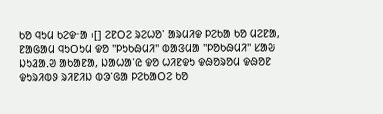ᱠᱚ ᱧᱩᱢ ᱠᱮᱫᱼᱟ ᱾[] ᱮᱱᱛᱮ ᱨᱮᱦᱚᱸ ᱟᱨᱢᱤᱫ ᱞᱮᱠᱟ ᱠᱚ ᱢᱮᱱᱟ, ᱱᱟᱜᱟᱢ ᱧᱩᱛᱩᱢ ᱫᱚ "ᱞᱩᱠᱷᱢᱤ" ᱵᱟᱝᱢᱟ "ᱞᱚᱠᱷᱢᱤ" ᱥᱟᱶ ᱡᱩᱲᱟᱹᱣ ᱟᱠᱟᱱᱟ, ᱡᱟᱦᱟᱸᱭ ᱫᱚ ᱦᱤᱱᱫᱩ ᱫᱷᱚᱨᱚᱢ ᱫᱷᱚᱱ ᱫᱩᱨᱤᱵᱽ ᱨᱤᱱᱤᱡ ᱵᱳᱸᱜᱟ ᱞᱮᱠᱟᱛᱮ ᱠᱚ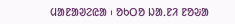ᱢᱟᱱᱟᱣᱮᱭᱟ ᱾ ᱚᱠᱛᱚ ᱡᱟᱹᱱᱤ ᱱᱚᱶᱟ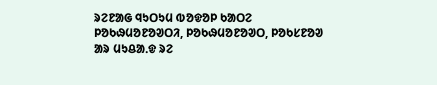ᱨᱮᱱᱟᱜ ᱧᱩᱛᱩᱢ ᱵᱚᱫᱚᱞ ᱠᱟᱛᱮ ᱞᱚᱠᱷᱢᱚᱱᱚᱣᱛᱤ, ᱞᱚᱠᱷᱢᱚᱱᱚᱣᱛ, ᱞᱚᱠᱥᱱᱚᱣ ᱟᱨ ᱢᱩᱪᱟᱹᱫ ᱨᱮ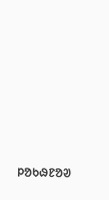ᱞᱚᱠᱷᱱᱚᱣ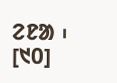ᱮᱱᱟ ᱾ [᱑᱐]